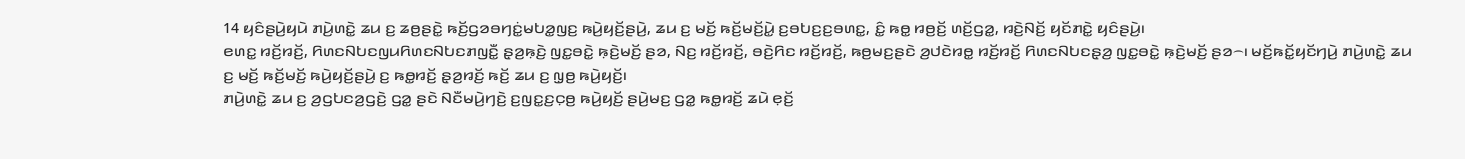14 ꤟꤢꤨꤔꤣꤧ꤬ꤟꤣꤧ ꤊꤣꤧ꤬ꤛꤢꤧ꤭ ꤘꤣ ꤢ꤬ ꤘꤥ꤬ꤔꤢꤧ꤭ ꤒꤢꤩ꤬ꤞꤤꤋꤚꤢꤦ꤭ꤗꤝꤤ꤭ꤜꤢ꤬ ꤒꤣꤧ꤬ꤟꤢꤩ꤬ꤔꤣꤧ꤬, ꤘꤣ ꤢ꤬ ꤗꤢꤩ꤬ ꤒꤢꤩ꤬ꤗꤢꤩ꤬ꤣꤧ꤭ ꤢ꤬ꤋꤝꤢ꤬ꤢ꤬ꤋꤛꤢ꤭, ꤢꤨ꤭ ꤒꤥ꤭ ꤙꤥ꤬ꤢꤩ꤬ ꤛꤢꤩ꤬ꤞꤤ꤭, ꤙꤢꤧ꤬ꤡꤢꤩ꤬ ꤟꤢꤩꤊꤢꤧ꤭ ꤟꤢꤨꤔꤣꤧ꤬꤯
ꤕꤛꤢ꤭ ꤙꤢꤩ꤬ꤙꤢꤩ꤬, ꤖꤛꤢꤡꤝꤢꤜꤣꤖꤛꤢꤡꤝꤢꤊꤜꤢꤪ꤭ ꤔ꤫ꤤ꤬ꤒ꤫ꤢꤧ꤬ ꤜꤢ꤭ꤋꤢꤧ꤭ ꤒ꤫ꤢꤧ꤬ꤗꤢꤩ꤬ ꤔꤤ, ꤡꤢ꤬ ꤙꤢꤩ꤬ꤙꤢꤩ꤬, ꤋꤢꤧ꤬ꤖꤢ ꤙꤢꤩ꤬ꤙꤢꤩ꤬, ꤒꤥ꤬ꤗꤢ꤬ꤔꤢꤧ ꤤ꤬ꤓꤢꤧꤙꤥ꤭ ꤙꤢꤩ꤬ꤙꤢꤩ꤬ ꤖꤛꤢꤡꤝꤢꤔ꤫ꤤ꤬ ꤜꤢ꤭ꤋꤢꤧ꤭ ꤒ꤫ꤢꤧ꤬ꤗꤢꤩ꤬ ꤔꤤ꤮꤯ ꤗꤢꤩ꤬ꤒꤢꤩ꤭ꤟꤢꤩꤚꤣꤧ꤬ ꤊꤣꤧ꤬ꤛꤢꤧ꤭ ꤘꤣ ꤢ꤬ ꤗꤢꤩ꤬ ꤒꤢꤩ꤬ꤗꤢꤩ꤬ ꤒꤣꤧ꤬ꤟꤢꤩ꤬ꤔꤣꤧ꤬ ꤢ꤬ ꤒꤥ꤭ꤙꤢꤩ꤬ ꤔ꤫ꤤ꤬ꤙꤢꤩ꤬ ꤒꤢꤩ꤬ ꤘꤣ ꤢ꤬ ꤜ꤫ꤥ꤬ ꤒꤣꤧ꤬ꤟꤢꤩ꤬꤯
ꤊꤣꤧ꤬ꤛꤢꤧ꤭ ꤘꤣ ꤢ꤬ ꤤ꤬ꤞꤝꤢꤤ꤬ꤞꤢꤧ꤬ ꤞꤤ꤭ ꤔꤢꤧ ꤡꤢꤪꤗꤣꤧ꤬ꤚꤢꤧ꤬ ꤢ꤬ꤜꤢ꤭ꤢ꤬ꤍ꤫ꤥ꤬ ꤒꤣꤧ꤬ꤟꤢꤩ꤬ ꤔꤣꤧ꤬ꤗꤢ꤬ ꤞꤤ꤭ ꤒꤥ꤭ꤙꤢꤩ꤬ ꤘꤣꤧ ꤕ꤫ꤢꤩ꤬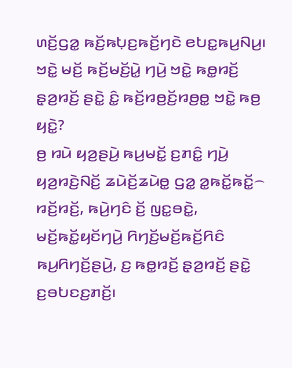ꤛꤢꤩ꤬ꤞꤤ꤭ ꤒꤢꤩ꤬ꤒꤝ꤫ꤢ꤬ꤒꤢꤩ꤬ꤚꤢꤧ ꤕꤝꤢ꤭ꤒꤣ꤬ꤡꤣ꤬꤯
ꤠꤢꤧ꤭ ꤗꤢꤩ꤬ ꤒꤢꤩ꤬ꤗꤢꤩ꤬ꤣꤧ꤭ ꤚꤣꤧ꤬ ꤠꤢꤧ꤭ ꤒꤥ꤭ꤙꤢꤩ꤬ ꤔ꤫ꤤ꤬ꤙꤢꤩ꤬ ꤔꤢꤧ꤭ ꤢꤨ꤭ ꤒꤢꤩ꤬ꤙꤥ꤬ꤢꤩ꤬ꤙꤥ꤬ꤥ꤭ ꤠꤢꤧ꤭ ꤒꤥ꤬ ꤟꤢꤧ꤭?
ꤥ꤬ ꤙꤣꤧ ꤟꤤ꤬ꤔꤣꤧ꤬ ꤒꤣ꤬ꤗꤢꤩ꤭ ꤢ꤬ꤊꤢꤨ꤭ ꤚꤣꤧ꤬ ꤟꤤ꤬ꤙꤢꤧ꤬ꤡꤢꤩ꤬ ꤘꤣꤧꤢꤩ꤬ꤘꤣꤧꤥ꤭ ꤞꤤ꤭ ꤤ꤭ꤒꤢꤩ꤭ꤒꤢꤩ꤭꤮ ꤙꤢꤩ꤬ꤙꤢꤩ꤬, ꤒꤣꤧ꤬ꤚꤢꤨ ꤢꤩ꤬ ꤜꤢ꤭ꤋꤢꤧ꤭, ꤗꤢꤩ꤬ꤒꤢꤩ꤭ꤟꤢꤩꤚꤣꤧ꤬ ꤖꤚꤢꤩ꤬ꤗꤢꤩ꤬ꤒꤢꤩ꤬ꤖꤢꤨ ꤒꤣ꤬ꤖꤚꤢꤩ꤬ꤔꤣꤧ꤬, ꤢ꤬ ꤒꤥ꤭ꤙꤢꤩ꤬ ꤔ꤫ꤤ꤬ꤙꤢꤩ꤬ ꤔꤢꤧ꤭ ꤢ꤬ꤋꤝꤢꤢ꤬ꤊꤢꤩ꤬꤯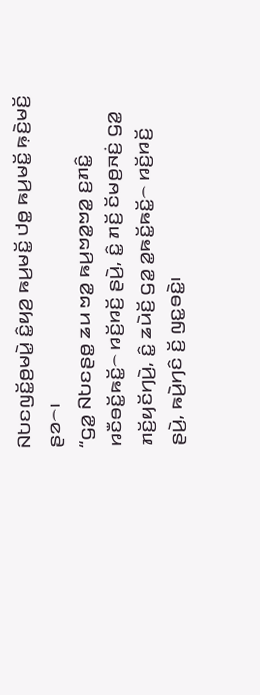ꤡꤝꤢꤜꤢꤩ꤭ꤥ꤬ꤗꤣꤧ꤭ ꤢꤨ꤭ꤟꤤ꤬ ꤒꤣ꤬ꤗꤢꤩ꤭ ꤓꤥ꤭ ꤒꤣ꤬ꤗꤢꤩ꤭ ꤒ꤫ꤢꤧ꤬ꤗꤢꤩ꤬ ꤔꤤ꤮꤯
“ꤞꤤ꤭ ꤡꤝꤢꤔꤥ꤭ ꤘꤣ ꤠꤤ꤭ ꤒꤣ꤬ꤠꤤ꤭ꤠꤤ꤭ ꤢ꤬ꤊꤢꤨ꤭ ꤙꤢꤪꤋꤢꤩ꤭ꤒꤢꤩ꤭꤮ ꤙꤢꤩ꤬ꤙꤢꤩ꤬ ꤔꤣꤧ꤬, ꤢꤨ꤭ ꤊꤢꤩ꤬ ꤢꤩꤗꤥ꤬ꤏꤢꤦ꤬ ꤞꤤ꤭ ꤊꤢꤩ꤬ꤟꤢꤩꤚꤣꤧ꤬, ꤢꤨ꤭ ꤘꤣꤧꤢꤩ꤬ ꤞꤤ꤭ ꤤ꤭ꤒꤢꤩ꤭ꤒꤢꤩ꤭꤮ ꤙꤢꤩ꤬ꤙꤢꤩ꤬ ꤔꤣꤧ꤬, ꤒꤣꤧ꤬ꤚꤢꤨ ꤢꤩ꤬ ꤜꤢ꤭ꤋꤢꤧ꤭꤯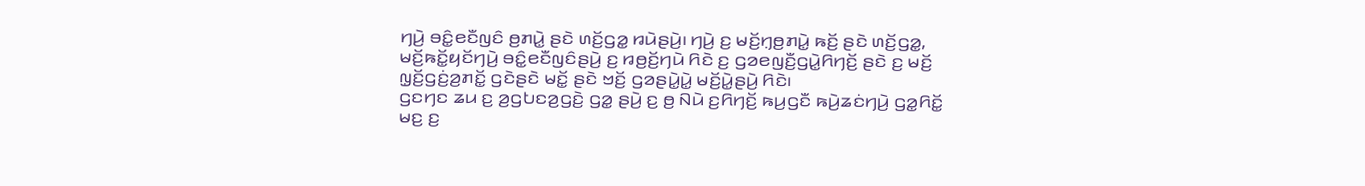ꤚꤣꤧ꤬ ꤋꤢꤨ꤭ꤕꤢꤪꤜꤢꤨ ꤥ꤬ꤊꤣꤧ꤭ ꤔꤢꤧ ꤛꤢꤩ꤬ꤞꤤ꤭ ꤙꤣꤧꤔꤣꤧ꤬꤯ ꤚꤣꤧ꤬ ꤢ꤬ ꤗꤢꤩ꤬ꤚ꤫ꤥ꤬ꤊꤣꤧ꤭ ꤒꤢꤩ꤬ ꤔꤢꤧ ꤛꤢꤩ꤬ꤞꤤ꤭, ꤗꤢꤩ꤬ꤒꤢꤩ꤭ꤟꤢꤩꤚꤣꤧ꤬ ꤋꤢꤨ꤭ꤕꤢꤪꤜꤢꤨꤔꤣꤧ꤬ ꤢ꤬ ꤙꤥ꤬ꤢꤩ꤬ꤚꤣꤧ ꤖꤢꤧ ꤢ꤬ ꤞꤤꤕꤜꤢꤪ꤬ꤞꤣꤧ꤭ꤖꤚꤢꤩ꤬ ꤔꤢꤧ ꤢ꤬ ꤗꤢꤩ꤬ ꤜ꤫ꤢꤩ꤬ꤞꤢꤦ꤬ꤤ꤬ꤊꤢꤩ꤭ ꤞꤢꤧꤔꤢꤧ ꤗꤢꤩ꤭ ꤔꤢꤧ ꤠꤢꤩ꤬ ꤞꤤꤔꤣꤧ꤭ꤣꤧ꤭ ꤗꤢꤩ꤬ꤣꤧ꤭ꤔꤣꤧ꤬ ꤖꤢꤧ꤯
ꤞꤢꤚꤢ ꤘꤣ ꤢ꤬ ꤤ꤬ꤞꤝꤢꤤ꤬ꤞꤢꤧ꤬ ꤞꤤ꤭ ꤔꤣꤧ꤬ ꤢ꤬ ꤥ꤬ ꤡꤣꤧ ꤢ꤬ꤖꤚꤢꤩ꤬ ꤒꤣ꤬ꤞꤢꤪ ꤒꤣꤧ꤬ꤘꤢꤦꤚꤣꤧ꤬ ꤞꤤ꤭ꤖꤢꤩ꤭ ꤗꤢ꤬ ꤢ꤬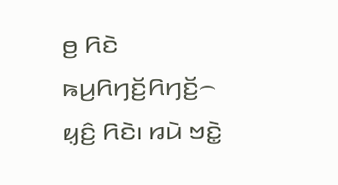ꤥ꤬ ꤖꤢꤧ ꤒꤣ꤬ꤖꤚꤢꤩ꤬ꤖꤚꤢꤩ꤬꤮ ꤟ꤫ꤢꤨ꤬ ꤖꤢꤧ꤯ ꤙꤣꤧ ꤠꤢꤧ꤭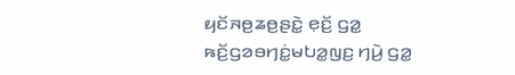ꤟꤢꤩꤏꤥ꤬ꤘꤥ꤬ꤔꤢꤧ꤭ ꤕ꤫ꤢꤩ꤬ ꤞꤤ꤭ ꤒꤢꤩ꤬ꤞꤤꤋꤚꤢꤦ꤭ꤗꤝꤤ꤭ꤜꤢ꤬ ꤚꤣꤧ꤬ ꤞꤤ꤭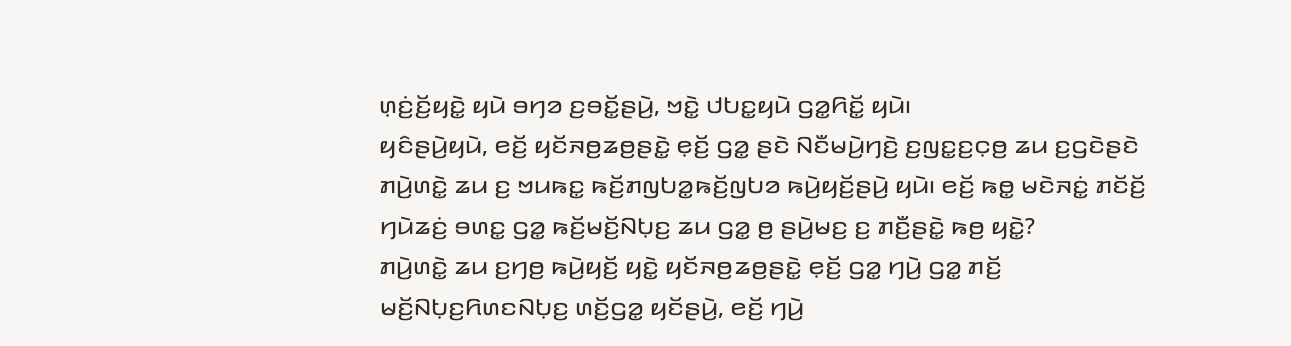ꤛ꤫ꤢꤦ꤬ꤢꤩ꤬ꤟꤢꤧ꤭ ꤟꤣꤧ ꤋꤚꤤ ꤢ꤬ꤋꤢꤩ꤭ꤔꤣꤧ꤬, ꤠꤢꤧ꤭ ꤓꤝꤢ꤭ꤟꤣꤧ ꤞꤤ꤭ꤖꤢꤩ꤭ ꤟꤣꤧ꤯
ꤟꤢꤨꤔꤣꤧ꤬ꤟꤣꤧ, ꤕꤢꤩ꤬ ꤟꤢꤩꤏꤥ꤬ꤘꤥ꤬ꤔꤢꤧ꤭ ꤕ꤫ꤢꤩ꤬ ꤞꤤ꤭ ꤔꤢꤧ ꤡꤢꤪꤗꤣꤧ꤬ꤚꤢꤧ꤬ ꤢ꤬ꤜꤢ꤭ꤢ꤬ꤍ꤫ꤥ꤬ ꤘꤣ ꤢ꤬ꤞꤢꤧꤔꤢꤧ ꤊꤣꤧ꤬ꤛꤢꤧ꤭ ꤘꤣ ꤢ꤬ ꤠꤣꤒꤢ꤭ ꤒꤢꤩ꤬ꤊꤜꤝꤤ꤭ꤒꤢꤩ꤬ꤜꤝꤤ ꤒꤣꤧ꤬ꤟꤢꤩ꤬ꤔꤣꤧ꤬ ꤟꤣꤧ꤯ ꤕꤢꤩ꤬ ꤒꤥ꤭ ꤗꤢꤧꤏꤢꤦ꤭ ꤊꤢꤩꤢꤩ꤬ ꤚꤣꤧꤘꤢꤦ꤬ ꤋꤛꤢ꤭ ꤞꤤ꤭ ꤒꤢꤩ꤬ꤗꤢꤩ꤬ꤡꤝ꤫ꤢ꤬ ꤘꤣ ꤞꤤ꤭ ꤥ꤬ ꤔꤣꤧ꤬ꤗꤢ꤬ ꤢ꤬ ꤊꤢꤪ꤬ꤔꤢꤧ꤭ ꤒꤥ꤬ ꤟꤢꤧ꤭?
ꤊꤣꤧ꤬ꤛꤢꤧ꤭ ꤘꤣ ꤢ꤬ꤚꤥ꤬ ꤒꤣꤧ꤬ꤟꤢꤩ꤬ ꤟꤢꤧ꤭ ꤟꤢꤩꤏꤥ꤬ꤘꤥ꤬ꤔꤢꤧ꤭ ꤕ꤫ꤢꤩ꤬ ꤞꤤ꤭ ꤚꤣꤧ꤬ ꤞꤤ꤭ ꤊꤢꤩ꤬ ꤗꤢꤩ꤬ꤡꤝ꤫ꤢ꤬ꤖꤛꤢꤡꤝ꤫ꤢ꤬ ꤛꤢꤩ꤬ꤞꤤ꤭ ꤟꤢꤩꤔꤣꤧ꤬, ꤕꤢꤩ꤬ ꤚꤣꤧ꤬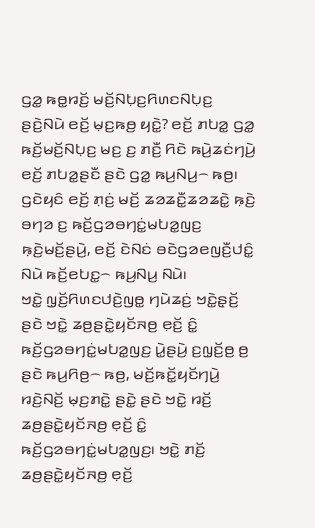ꤞꤤ꤭ ꤒꤥ꤭ꤙꤢꤩ꤬ ꤗꤢꤩ꤬ꤡꤝ꤫ꤢ꤬ꤖꤛꤢꤡꤝ꤫ꤢ꤬ ꤔꤢꤧ꤬ꤡꤣꤧ ꤕꤢꤩ꤬ ꤗ꤫ꤢ꤬ꤒꤥ꤬ ꤟꤢꤧ꤭? ꤕꤢꤩ꤬ ꤊꤝꤤ꤭ ꤞꤤ꤭ ꤒꤢꤩ꤬ꤗꤢꤩ꤬ꤡꤝ꤫ꤢ꤬ ꤗꤢ꤬ ꤢ꤬ ꤊꤢꤪ꤬ ꤖꤢꤧ ꤒꤣꤧ꤬ꤘꤢꤦꤚꤣꤧ꤬ ꤕꤢꤩ꤬ ꤊꤝꤤ꤭ꤔꤢꤪ ꤔꤢꤧ ꤞꤤ꤭ ꤒꤣ꤬ꤡꤣ꤬꤮ ꤒꤥ꤬꤯ ꤞꤢꤧꤟꤢꤨ ꤕꤢꤩ꤬ ꤊ꤫ꤢꤦ꤬ ꤗꤢꤩ꤬ ꤘꤤꤘꤢꤪ꤭ꤘꤤꤘꤢꤧ꤭ ꤒ꤫ꤢꤧ꤬ ꤋꤚꤤ ꤢ꤬ ꤒꤢꤩ꤬ꤞꤤꤋꤚꤢꤦ꤭ꤗꤝꤤ꤭ꤜꤢ꤬ ꤒ꤫ꤢꤧ꤬ꤗꤢꤩ꤬ꤔꤣꤧ꤬, ꤕꤢꤩ꤬ ꤢꤧꤡꤢꤦ ꤋꤢꤧꤞꤤꤕꤜꤢꤪ꤬ꤓꤢꤨ꤭ ꤡꤣꤧ ꤒꤢꤩ꤬ꤕꤝꤢ꤭꤮ ꤒꤣ꤬ꤡꤣ꤬ ꤡꤣꤧ꤯
ꤠꤢꤧ꤭ ꤜ꤫ꤢꤩ꤬ꤖꤛꤢꤓꤢꤧ꤬ꤜꤥ꤭ ꤚꤣꤧꤘꤢꤦ꤬ ꤠꤢꤧ꤭ꤔ꤫ꤢꤩ꤬ ꤔꤢꤧ ꤠꤢꤧ꤭ ꤘꤥ꤬ꤔꤢꤧ꤭ꤟꤢꤩꤏꤥ꤬ ꤕ꤫ꤢꤩ꤬ ꤢꤨ꤭ ꤒꤢꤩ꤬ꤞꤤꤋꤚꤢꤦ꤭ꤗꤝꤤ꤭ꤜꤢ꤬ ꤣꤧ꤭ꤔꤣꤧ꤬ ꤢ꤬ꤜ꤫ꤢꤩ꤬ꤥ꤬ ꤥ꤬ ꤔꤢꤧ ꤒꤣ꤬ꤖꤥ꤬꤮ ꤒꤥ꤬, ꤗꤢꤩ꤬ꤒꤢꤩ꤭ꤟꤢꤩꤚꤣꤧ꤬ ꤙꤢꤧ꤬ꤡꤢꤩ꤬ ꤗ꤫ꤢ꤬ꤊꤢꤧ꤭ ꤔꤢꤧ꤭ ꤔꤢꤧ ꤠꤢꤧ꤭ ꤙꤢꤩ꤬ ꤘꤥ꤬ꤔꤢꤧ꤭ꤟꤢꤩꤏꤥ꤬ ꤕ꤫ꤢꤩ꤬ ꤢꤨ꤭ ꤒꤢꤩ꤬ꤞꤤꤋꤚꤢꤦ꤭ꤗꤝꤤ꤭ꤜꤢ꤬꤯ ꤠꤢꤧ꤭ ꤊꤢꤩ꤬ ꤘꤥ꤬ꤔꤢꤧ꤭ꤟꤢꤩꤏꤥ꤬ ꤕ꤫ꤢꤩ꤬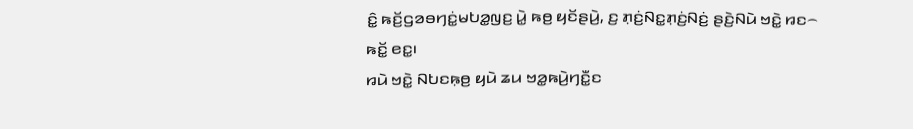ꤢꤨ꤭ ꤒꤢꤩ꤬ꤞꤤꤋꤚꤢꤦ꤭ꤗꤝꤤ꤭ꤜꤢ꤬ ꤣꤧ꤭ ꤒꤥ꤬ ꤟꤢꤩꤔꤣꤧ꤬, ꤢ꤬ ꤊ꤫ꤢꤦ꤬ꤡꤢ꤭ꤊ꤫ꤢꤦ꤬ꤡꤢꤦ꤬ ꤔꤢꤧ꤬ꤡꤣꤧ ꤠꤢꤧ꤭ ꤙꤢ꤮ ꤒꤢꤩ꤭ ꤕꤢ꤭꤯
ꤙꤣꤧ ꤠꤢꤧ꤭ ꤡꤝꤢꤒ꤫ꤥ꤬ ꤟꤣꤧ ꤘꤣ ꤠꤤ꤭ꤒꤣꤧ꤬ꤚꤢꤪ꤭ꤢ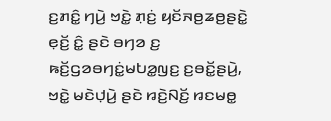ꤢ꤬ꤊꤢꤨ꤭ ꤚꤣꤧ꤬ ꤠꤢꤧ꤭ ꤊ꤫ꤢꤦ꤬ ꤟꤢꤩꤏꤥ꤬ꤘꤥ꤬ꤔꤢꤧ꤭ ꤕ꤫ꤢꤩ꤬ ꤢꤨ꤭ ꤔꤢꤧ ꤋꤚꤤ ꤢ꤬ ꤒꤢꤩ꤬ꤞꤤꤋꤚꤢꤦ꤭ꤗꤝꤤ꤭ꤜꤢ꤬ ꤢ꤬ꤋꤢꤩ꤭ꤔꤣꤧ꤬, ꤠꤢꤧ꤭ ꤗꤢꤧꤓ꤫ꤣꤧ꤬ ꤔꤢꤧ ꤙꤢꤧ꤬ꤡꤢꤩ꤬ ꤙꤢꤗꤥ꤭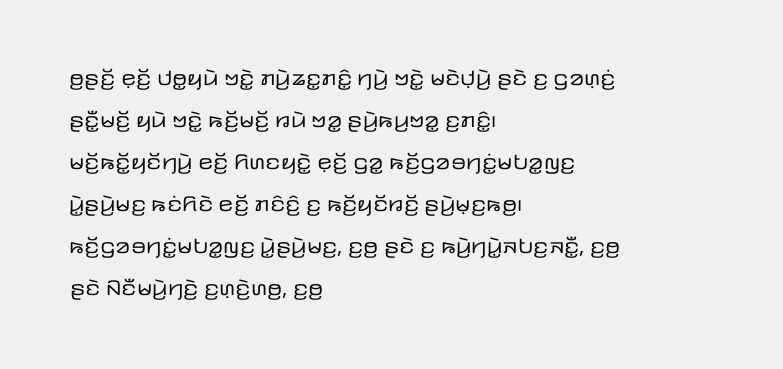ꤥ꤬ꤔꤢꤩ꤬ ꤕ꤫ꤢꤩ꤬ ꤓꤥ꤭ꤟꤣꤧ ꤠꤢꤧ꤭ ꤊꤣꤧ꤬ꤘꤢ꤭ꤊꤢꤨ꤭ ꤚꤣꤧ꤬ ꤠꤢꤧ꤭ ꤗꤢꤧꤓ꤫ꤣꤧ꤬ ꤔꤢꤧ ꤢ꤬ ꤞꤤꤛ꤫ꤢꤦ꤬ ꤔꤢꤪ꤭ꤗꤢꤩ꤬ ꤟꤣꤧ ꤠꤢꤧ꤭ ꤒꤢꤩ꤬ꤗꤢꤩ꤬ ꤙꤣꤧ ꤠꤤ꤭ ꤔꤣꤧ꤬ꤒꤣ꤬ꤠꤤ꤭ ꤢ꤬ꤊꤢꤨ꤭꤯
ꤗꤢꤩ꤬ꤒꤢꤩ꤭ꤟꤢꤩꤚꤣꤧ꤬ ꤕꤢꤩ꤬ ꤖꤛꤢꤟꤢꤧ꤭ ꤕ꤫ꤢꤩ꤬ ꤞꤤ꤭ ꤒꤢꤩ꤬ꤞꤤꤋꤚꤢꤦ꤭ꤗꤝꤤ꤭ꤜꤢ꤬ ꤣꤧ꤭ꤔꤣꤧ꤬ꤗꤢ꤬ ꤒꤢꤦꤖꤢꤧ ꤕꤢꤩ꤬ ꤊꤢꤨꤢꤨ꤬ ꤢ꤬ ꤒꤢꤩ꤬ꤟꤢꤩꤙꤢꤩ꤬ ꤔꤣꤧ꤬ꤗ꤫ꤢ꤬ꤒꤥ꤬꤯ ꤒꤢꤩ꤬ꤞꤤꤋꤚꤢꤦ꤭ꤗꤝꤤ꤭ꤜꤢ꤬ ꤣꤧ꤭ꤔꤣꤧ꤬ꤗꤢ꤬, ꤢ꤬ꤥ꤬ ꤔꤢꤧ ꤢ꤬ ꤒꤣꤧ꤬ꤚꤣꤧ꤭ꤏꤝꤢ꤬ꤏꤢꤪ꤭, ꤢ꤬ꤥ꤬ ꤔꤢꤧ ꤡꤢꤪꤗꤣꤧ꤬ꤚꤢꤧ꤬ ꤢ꤬ꤛ꤫ꤢꤧ꤬ꤛꤥ꤬, ꤢ꤬ꤥ꤬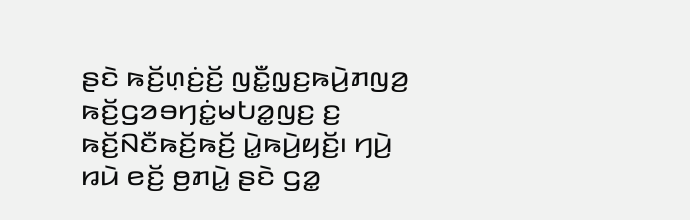ꤔꤢꤧ ꤒꤢꤩ꤬ꤛ꤫ꤢꤦ꤬ꤢꤩ꤬ ꤜꤢꤪ꤭ꤜ꤫ꤢ꤬ꤒꤣꤧ꤬ꤊꤜꤤ꤬ ꤒꤢꤩ꤬ꤞꤤꤋꤚꤢꤦ꤭ꤗꤝꤤ꤭ꤜꤢ꤬ ꤢ꤬ ꤒꤢꤩ꤬ꤡꤢꤪꤒꤢꤩ꤬ꤒꤢꤩ꤬ ꤣꤧ꤭ꤒꤣꤧ꤬ꤟꤢꤩ꤬꤯ ꤚꤣꤧ꤬ ꤙꤣꤧ ꤕꤢꤩ꤬ ꤥ꤬ꤊꤣꤧ꤭ ꤔꤢꤧ ꤞꤤ꤭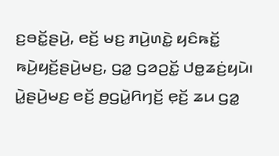ꤢ꤬ꤋꤢꤩ꤭ꤔꤣꤧ꤬, ꤕꤢꤩ꤬ ꤗꤢ꤬ ꤊꤣꤧ꤬ꤛꤢꤧ꤭ ꤟꤢꤨꤒꤢꤩ꤭ ꤒꤣꤧ꤬ꤟꤢꤩ꤬ꤔꤣꤧ꤬ꤗꤢ꤬, ꤞꤤ꤭ ꤞꤤꤑꤢꤩ꤭ ꤓꤥ꤭ꤘꤢꤦ꤬ꤟꤣꤧ꤯ ꤣꤧ꤭ꤔꤣꤧ꤬ꤗꤢ꤬ ꤕꤢꤩ꤬ ꤥ꤬ꤞꤣꤧ꤭ꤖꤚꤢꤩ꤬ ꤕ꤫ꤢꤩ꤬ ꤘꤣ ꤞꤤ꤭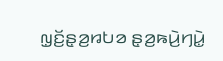ꤜ꤫ꤢꤩ꤬ꤔ꤫ꤤ꤬ꤙꤝꤤ ꤔ꤫ꤤ꤬ꤒꤣꤧ꤬ꤚꤣꤧ꤭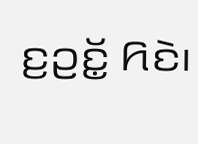ꤢ꤬ꤑꤢꤩ꤭ ꤖꤢꤧ꤯